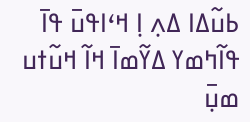ߕߎ߬ߡߊ ߡߍ߲ ߊ߲ ߞߵߊߟߎ߫ ߟߊ߫ ߟߊ߬ߤߘߌ ߡߌ߬ߘߊ߫ ߞߊ߬ ߞߎ߬ߙߎ ߘߎ߲߫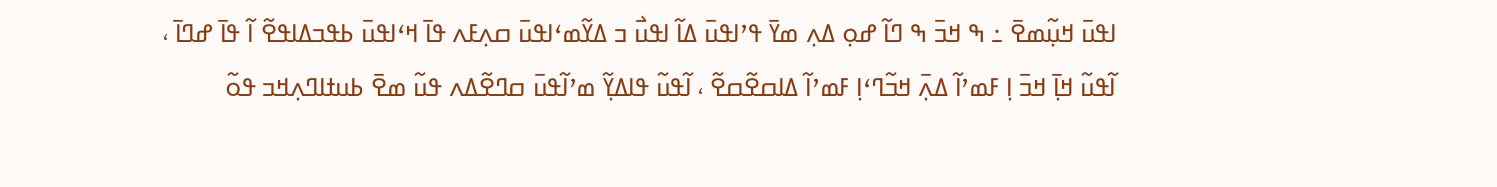ߊߟߎ߫ ߞߎ߲߬ߘߐ߫ ߸ ߒ ߞߏ߫ ߒ ߣߊ߬ ߝߋ߲ ߡߍ߲ ߘߌ߫ ߟߴߊߟߎ߫ ߡߊ߬ ߊߟߎ߯ ߏ ߡߌ߬ߘߵߊߟߎ߫ ߛߍ߲ߓߍ ߟߊ߫ ߞߵߊߟߎ߫ ߕߟߏߡߊߟߐ߬ ߊ߬ ߟߊ߫ ߝߣߊ߫ ، ߊ߬ߟߎ߬ ߞߊ߲߫ ߞߏ߫ ߊ߲ ߓߘߴߊ߬ ߡߍ߲߫ ߞߏ߬ߣߵߊ߲ ߓߘߴߊ߬ ߡߊߛߐ߬ߛߐ߬ ، ߊ߬ߟߎ߬ ߟߊߡߌ߲߬ ߘߴߊ߬ߟߎ߫ ߛߣߐ߬ߡߍ ߟߎ߬ ߘߐ߫ ߕߎߙߊߣߍ߲ߞߏ ߟߋ߬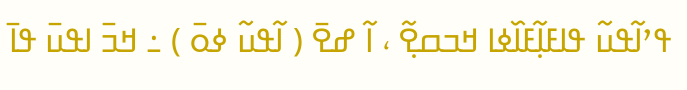ߟߴߊ߬ߟߎ߬ ߟߊߓߊ߲߬ߓߊ߰ߦߊ ߞߏߛߐ߲߬ ، ߊ߬ ߝߐ߫ ( ߊ߬ߟߎ߬ ߦߋ߫ ) ߸ ߞߏ߫ ߊߟߎ߫ ߟߊ߫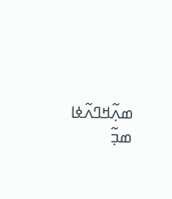ߘߍ߲߬ߞߣߍ߬ߦߊ ߘߏ߲߬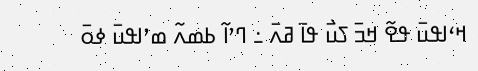ߞߵߊߟߎ߫ ߟߐ߬ ߞߏ߫ ߖߎ߯ ߟߊ߫ ߥߍ߫ ߸ ߣߴߊ߬ ߕߘߍ߬ ߘߴߊߟߎ߫ ߦߋ߫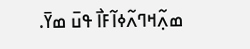ߘߍ߲߬ߞߣߍ߬ߦߊ߬ߓߊ߯ ߟߎ߫ ߘߌ߫.